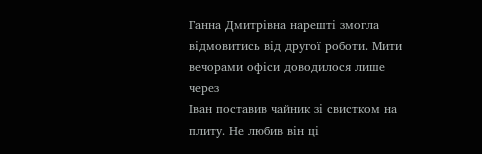Ганна Дмитрівна нарешті змогла відмовитись від другої роботи. Мити вечорами офіси доводилося лише через
Іван поставив чайник зі свистком на плиту. Не любив він ці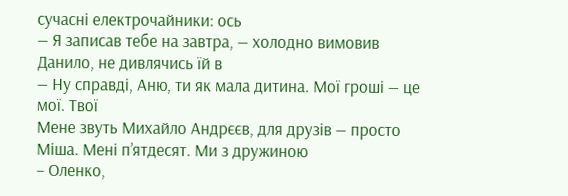сучасні електрочайники: ось
— Я записав тебе на завтра, — холодно вимовив Данило, не дивлячись їй в
— Ну справді, Аню, ти як мала дитина. Мої гроші — це мої. Твої
Мене звуть Михайло Андрєєв, для друзів — просто Міша. Мені п’ятдесят. Ми з дружиною
– Оленко,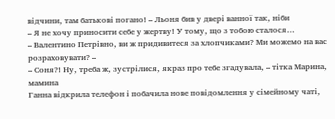відчини, там батькові погано! – Льоня бив у двері ванної так, ніби
– Я не хочу приносити себе у жертву! У тому, що з тобою сталося…
– Валентино Петрівно, ви ж придивитеся за хлопчиками? Ми можемо на вас розраховувати? –
– Соня?! Ну, треба ж, зустрілися, якраз про тебе згадувала, – тітка Марина, мамина
Ганна відкрила телефон і побачила нове повідомлення у сімейному чаті,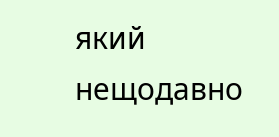який нещодавно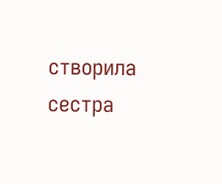створила сестра